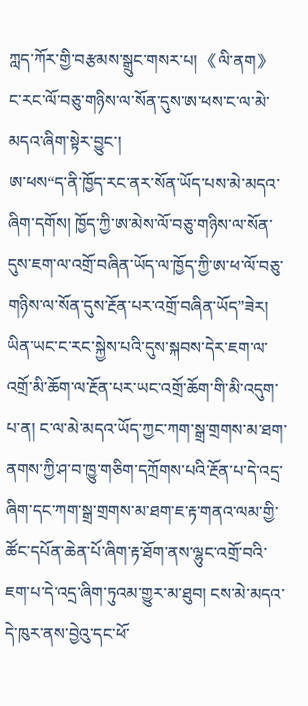ཀླད་ཀོར་གྱི་བརྩམས་སྒྲུང་གསར་པ། 《ལི་ནག》
ང་རང་ལོ་བཅུ་གཉིས་ལ་སོན་དུས་ཨ་ཕས་ང་ལ་མེ་མདའ་ཞིག་སྟེར་བྱུང་།
ཨ་ཕས“ད་ནི་ཁྱོད་རང་ནར་སོན་ཡོད་པས་མེ་མདའ་ཞིག་དགོས། ཁྱོད་ཀྱི་ཨ་མེས་ལོ་བཅུ་གཉིས་ལ་སོན་དུས་ཇག་ལ་འགྲོ་བཞིན་ཡོད་ལ་ཁྱོད་ཀྱི་ཨ་ཕ་ལོ་བཅུ་གཉིས་ལ་སོན་དུས་རྔོན་པར་འགྲོ་བཞིན་ཡོད”ཟེར།
ཡིན་ཡང་ང་རང་སྐྱེས་པའི་དུས་སྐབས་དེར་ཇག་ལ་འགྲོ་མི་ཆོག་ལ་རྔོན་པར་ཡང་འགྲོ་ཆོག་གི་མི་འདུག་པ་ན། ང་ལ་མེ་མདའ་ཡོད་ཀྱང་ཀག་སྒྲ་གྲགས་མ་ཐག་ནགས་ཀྱི་ཤ་བ་ཁྱུ་གཅིག་དཀྲོགས་པའི་རྔོན་པ་དེ་འདྲ་ཞིག་དང་ཀག་སྒྲ་གྲགས་མ་ཐག་ཇ་རྟ་གནའ་ལམ་གྱི་ཚོང་དཔོན་ཆེན་པོ་ཞིག་རྟ་ཐོག་ནས་ལྷུང་འགྲོ་བའི་ཇག་པ་དེ་འདྲ་ཞིག་ཏུའམ་གྱུར་མ་ཐུབ། ངས་མེ་མདའ་དེ་ཁུར་ནས་བྱེའུ་དང་ཕོ་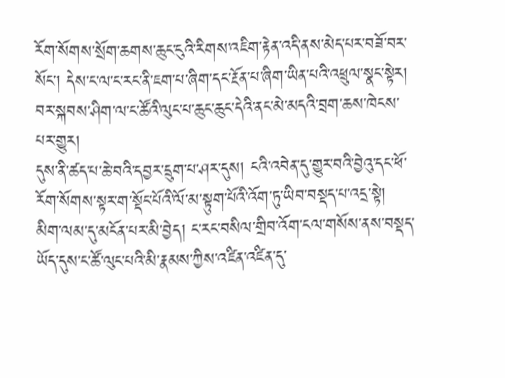རོག་སོགས་སྲོག་ཆགས་ཆུང་ངུའི་རིགས་འཇིག་རྟེན་འདི་ནས་མེད་པར་བཟོ་བར་སོང་། དེས་ང་ལ་ང་རང་ནི་ཇག་པ་ཞིག་དང་རྔོན་པ་ཞིག་ཡིན་པའི་འཕྲུལ་སྣང་སྟེར། བར་སྐབས་ཤིག་ལ་ང་ཚོའི་ལུང་པ་ཆུང་ཆུང་དེའི་ནང་མེ་མདའི་བྲག་ཆས་ཁེངས་པར་གྱུར།
དུས་ནི་ཚད་པ་ཆེ་བའི་དབྱར་དྲུག་པ་ཤར་དུས། ངའི་འབེན་དུ་གྱུར་བའི་བྱེའུ་དང་ཕོ་རོག་སོགས་སྟར་ག་སྡོང་པོའི་ལོ་མ་སྟུག་པོའི་འོག་ཏུ་ཡིབ་བསྡད་པ་འདྲ་སྟེ། མིག་ལམ་དུ་མངོན་པར་མི་བྱེད། ང་རང་བསིལ་གྲིབ་འོག་ངལ་གསོས་ནས་བསྡད་ཡོད་དུས་ང་ཚོ་ལུང་པའི་མི་རྣམས་ཀྱིས་འཛིན་འཛིན་དུ་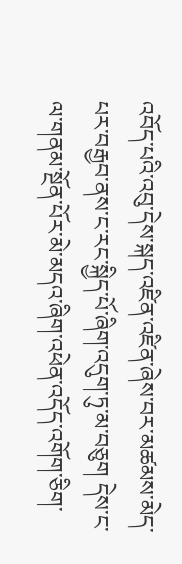འབོད་པའི་འབུ་དེས་སྐད་འཛིན་འཛིན་ཞེས་བར་མཚམས་མེད་པར་བརྒྱབ་ནས་ང་རང་སྐྱིད་པོ་ཞིག་འདུག་ཏུ་མ་བཅུག དེས་ང་ལ་གནམ་སྔོན་པོར་མེ་མདའ་ཞིག་འཕེན་འདོད་འགོག་ཅིག་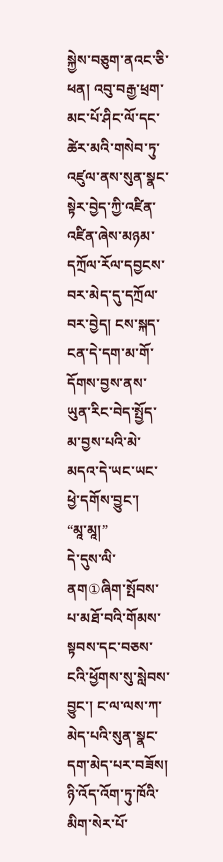སྐྱེས་བཅུག་ནའང་ཅི་ཕན། འབུ་བརྒྱ་ཕྲག་མང་པོ་ཤིང་ལོ་དང་ཚེར་མའི་གསེབ་ཏུ་འཛུལ་ནས་སུན་སྣང་སྟེར་བྱེད་ཀྱི་འཛིན་འཛིན་ཞེས་མཉམ་དཀྲོལ་རོལ་དབྱངས་བར་མེད་དུ་དཀྲོལ་བར་བྱེད། ངས་སྐད་ངན་དེ་དག་མ་གོ་དོགས་བྱས་ནས་ཡུན་རིང་བེད་སྤྱོད་མ་བྱས་པའི་མེ་མདའ་དེ་ཡང་ཡང་ཕྱེ་དགོས་བྱུང་།
“མཱ་མཱ།”
དེ་དུས་ལི་ནག①ཞིག་སྤོབས་པ་མཐོ་བའི་གོམས་སྟབས་དང་བཅས་ངའི་ཕྱོགས་སུ་སླེབས་བྱུང་། ང་ལ་ལས་ཀ་མེད་པའི་སུན་སྣང་དག་མེད་པར་བཟོས།
ཉི་འོད་འོག་ཏུ་ཁོའི་མིག་སེར་པོ་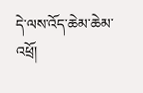དེ་ལས་འོད་ཆེམ་ཆེམ་འཕྲོ།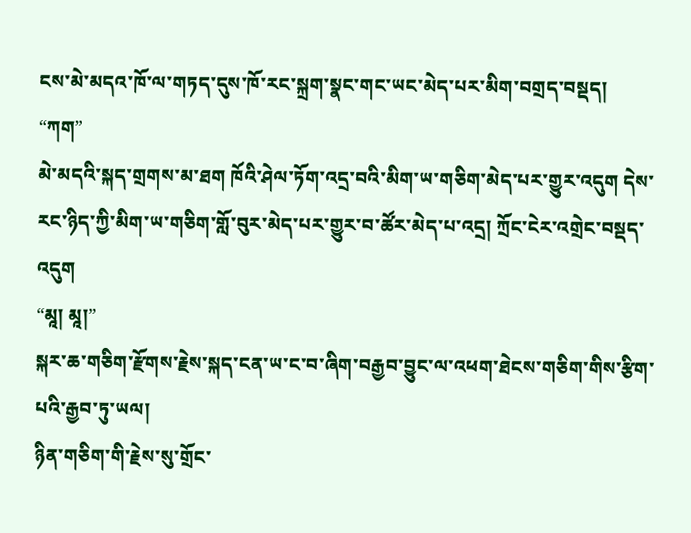ངས་མེ་མདའ་ཁོ་ལ་གཏད་དུས་ཁོ་རང་སྐྲག་སྣང་གང་ཡང་མེད་པར་མིག་བགྲད་བསྡད།
“ཀག”
མེ་མདའི་སྐད་གྲགས་མ་ཐག ཁོའི་ཤེལ་ཏོག་འདྲ་བའི་མིག་ཡ་གཅིག་མེད་པར་གྱུར་འདུག དེས་རང་ཉིད་ཀྱི་མིག་ཡ་གཅིག་གློ་བུར་མེད་པར་གྱུར་བ་ཚོར་མེད་པ་འདྲ། ཀྲོང་ངེར་འགྲེང་བསྡད་འདུག
“མཱ། མཱ།”
སྐར་ཆ་གཅིག་རྫོགས་རྗེས་སྐད་ངན་ཡ་ང་བ་ཞིག་བརྒྱབ་བྱུང་ལ་འཕག་ཐེངས་གཅིག་གིས་རྩིག་པའི་རྒྱབ་ཏུ་ཡལ།
ཉིན་གཅིག་གི་རྗེས་སུ་གྲོང་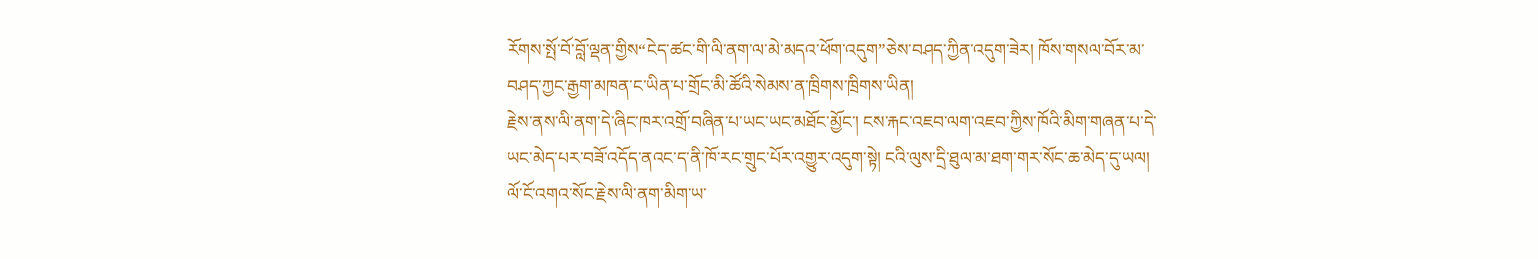རོགས་སྤོ་བོ་བློ་ལྡན་གྱིས“ངེད་ཚང་གི་ལི་ནག་ལ་མེ་མདའ་ཕོག་འདུག”ཅེས་བཤད་ཀྱིན་འདུག་ཟེར། ཁོས་གསལ་བོར་མ་བཤད་ཀྱང་རྒྱག་མཁན་ང་ཡིན་པ་གྲོང་མི་ཚོའི་སེམས་ན་ཁྲིགས་ཁྲིགས་ཡིན།
རྗེས་ནས་ལི་ནག་དེ་ཞིང་ཁར་འགྲོ་བཞིན་པ་ཡང་ཡང་མཐོང་མྱོང་། ངས་རྐང་འཇབ་ལག་འཇབ་ཀྱིས་ཁོའི་མིག་གཞན་པ་དེ་ཡང་མེད་པར་བཟོ་འདོད་ནའང་ད་ནི་ཁོ་རང་གྲུང་པོར་འགྱུར་འདུག་སྟེ། ངའི་ལུས་དྲི་ཐུལ་མ་ཐག་གར་སོང་ཆ་མེད་དུ་ཡལ།
ལོ་ངོ་འགའ་སོང་རྗེས་ལི་ནག་མིག་ཡ་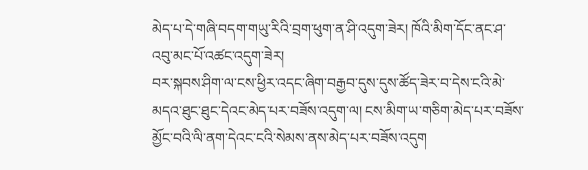མེད་པ་དེ་གཞི་བདག་གཡུ་རིའི་བྲག་ཕུག་ན་ཤི་འདུག་ཟེར། ཁོའི་མིག་དོང་ནང་ཤ་འབུ་མང་པོ་འཚང་འདུག་ཟེར།
བར་སྐབས་ཤིག་ལ་ངས་ཕྱིར་འདང་ཞིག་བརྒྱབ་དུས་དུས་ཚོད་ཟེར་བ་དེས་ངའི་མེ་མདའ་ཐུང་ཐུང་དེའང་མེད་པར་བཟོས་འདུག་ལ། ངས་མིག་ཡ་གཅིག་མེད་པར་བཟོས་མྱོང་བའི་ལི་ནག་དེའང་ངའི་སེམས་ནས་མེད་པར་བཟོས་འདུག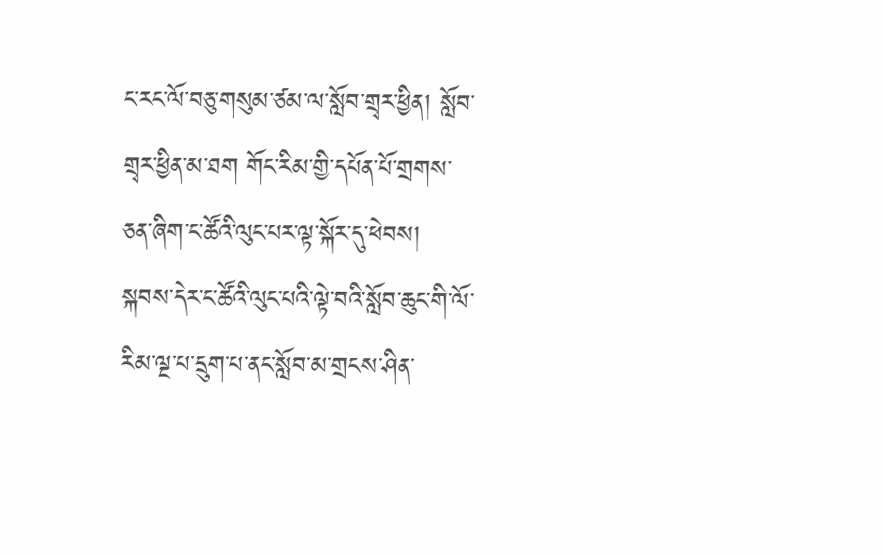ང་རང་ལོ་བཅུ་གསུམ་ཙམ་ལ་སློབ་གྲྭར་ཕྱིན། སློབ་གྲྭར་ཕྱིན་མ་ཐག གོང་རིམ་གྱི་དཔོན་པོ་གྲགས་ཅན་ཞིག་ང་ཚོའི་ལུང་པར་ལྟ་སྐོར་དུ་ཕེབས། སྐབས་དེར་ང་ཚོའི་ལུང་པའི་ལྟེ་བའི་སློབ་ཆུང་གི་ལོ་རིམ་ལྔ་པ་དྲུག་པ་ནང་སློབ་མ་གྲངས་ཤིན་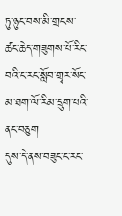ཏུ་ཉུང་བས་མི་གྲངས་ཚང་ཆེད་གཟུགས་པོ་རིང་བའི་ང་རང་སློབ་གྲྭར་སོང་མ་ཐག་ལོ་རིམ་དྲུག་པའི་ནང་བཅུག
དུས་དེ་ནས་བཟུང་ང་རང་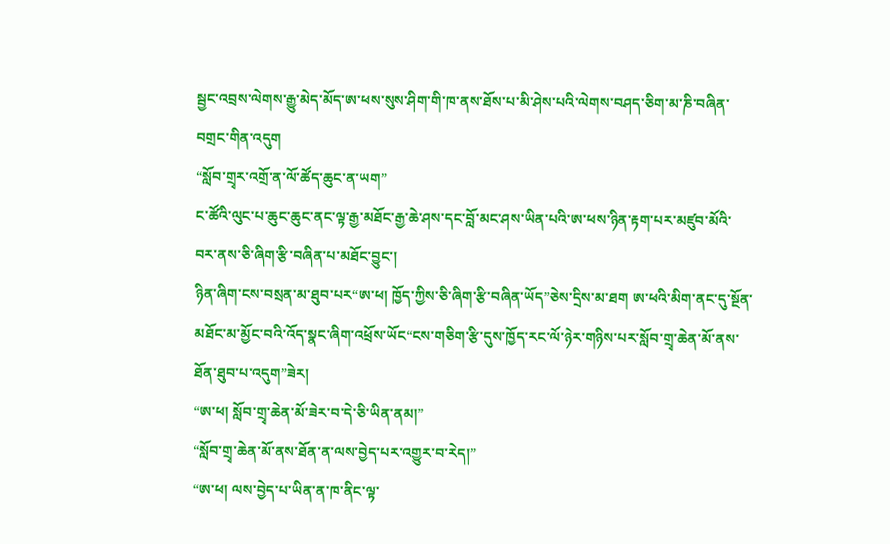སྦྱང་འབྲས་ལེགས་རྒྱུ་མེད་མོད་ཨ་ཕས་སུས་ཤིག་གི་ཁ་ནས་ཐོས་པ་མི་ཤེས་པའི་ལེགས་བཤད་ཅིག་མ་ཎི་བཞིན་བགྲང་གིན་འདུག
“སློབ་གྲྭར་འགྲོ་ན་ལོ་ཚོད་ཆུང་ན་ཡག”
ང་ཚོའི་ལུང་པ་ཆུང་ཆུང་ནང་ལྟ་རྒྱ་མཐོང་རྒྱ་ཆེ་ཤས་དང་བློ་མང་ཤས་ཡིན་པའི་ཨ་ཕས་ཉིན་རྟག་པར་མཛུབ་མོའི་བར་ནས་ཅི་ཞིག་རྩི་བཞིན་པ་མཐོང་བྱུང་།
ཉིན་ཞིག་ངས་བསྲན་མ་ཐུབ་པར“ཨ་ཕ། ཁྱོད་ཀྱིས་ཅི་ཞིག་རྩི་བཞིན་ཡོད”ཅེས་དྲིས་མ་ཐག ཨ་ཕའི་མིག་ནང་དུ་སྔོན་མཐོང་མ་མྱོང་བའི་འོད་སྣང་ཞིག་འཕྲོས་ཡོང“ངས་གཅིག་རྩི་དུས་ཁྱོད་རང་ལོ་ཉེར་གཉིས་པར་སློབ་གྲྭ་ཆེན་མོ་ནས་ཐོན་ཐུབ་པ་འདུག”ཟེར།
“ཨ་ཕ། སློབ་གྲྭ་ཆེན་མོ་ཟེར་བ་དེ་ཅི་ཡིན་ནམ།”
“སློབ་གྲྭ་ཆེན་མོ་ནས་ཐོན་ན་ལས་བྱེད་པར་འགྱུར་བ་རེད།”
“ཨ་ཕ། ལས་བྱེད་པ་ཡིན་ན་ཁ་ནིང་ལྟ་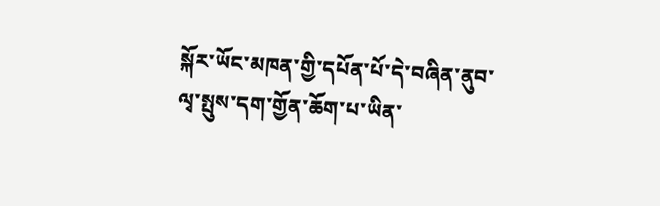སྐོར་ཡོང་མཁན་གྱི་དཔོན་པོ་དེ་བཞིན་ནུབ་ལྭ་སྤུས་དག་གྱོན་ཆོག་པ་ཡིན་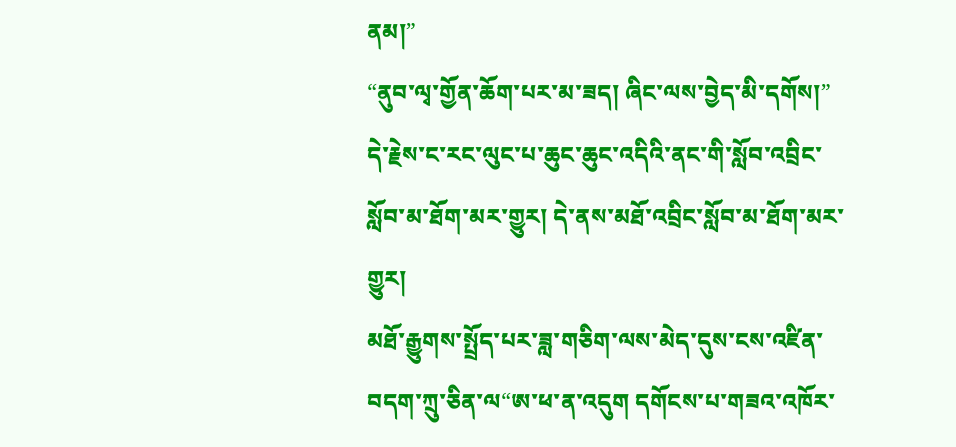ནམ།”
“ནུབ་ལྭ་གྱོན་ཆོག་པར་མ་ཟད། ཞིང་ལས་བྱེད་མི་དགོས།”
དེ་རྗེས་ང་རང་ལུང་པ་ཆུང་ཆུང་འདིའི་ནང་གི་སློབ་འབྲིང་སློབ་མ་ཐོག་མར་གྱུར། དེ་ནས་མཐོ་འབྲིང་སློབ་མ་ཐོག་མར་གྱུར།
མཐོ་རྒྱུགས་སྤྲོད་པར་ཟླ་གཅིག་ལས་མེད་དུས་ངས་འཛིན་བདག་ཀྲུ་ཅིན་ལ“ཨ་ཕ་ན་འདུག དགོངས་པ་གཟའ་འཁོར་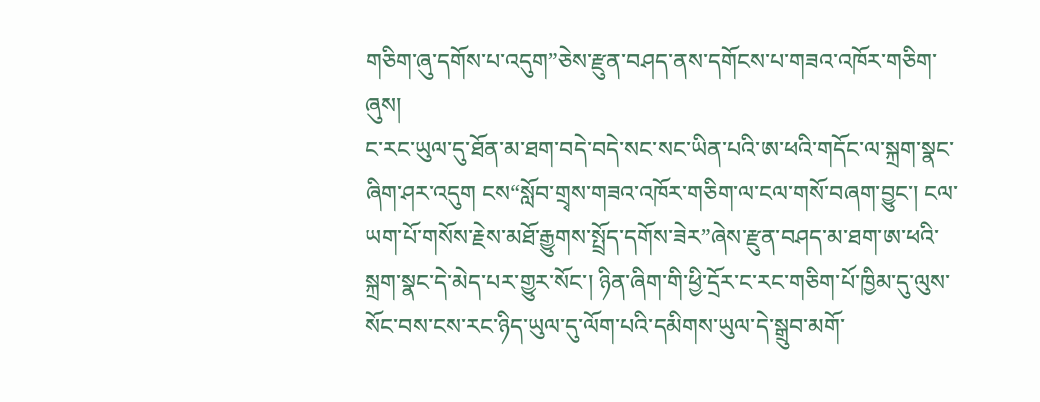གཅིག་ཞུ་དགོས་པ་འདུག”ཅེས་རྫུན་བཤད་ནས་དགོངས་པ་གཟའ་འཁོར་གཅིག་ཞུས།
ང་རང་ཡུལ་དུ་ཐོན་མ་ཐག་བདེ་བདེ་སང་སང་ཡིན་པའི་ཨ་ཕའི་གདོང་ལ་སྐྲག་སྣང་ཞིག་ཤར་འདུག ངས“སློབ་གྲྭས་གཟའ་འཁོར་གཅིག་ལ་ངལ་གསོ་བཞག་བྱུང་། ངལ་ཡག་པོ་གསོས་རྗེས་མཐོ་རྒྱུགས་སྤྲོད་དགོས་ཟེར”ཞེས་རྫུན་བཤད་མ་ཐག་ཨ་ཕའི་སྐྲག་སྣང་དེ་མེད་པར་གྱུར་སོང་། ཉིན་ཞིག་གི་ཕྱི་དྲོར་ང་རང་གཅིག་པོ་ཁྱིམ་དུ་ལུས་སོང་བས་ངས་རང་ཉིད་ཡུལ་དུ་ལོག་པའི་དམིགས་ཡུལ་དེ་སྒྲུབ་མགོ་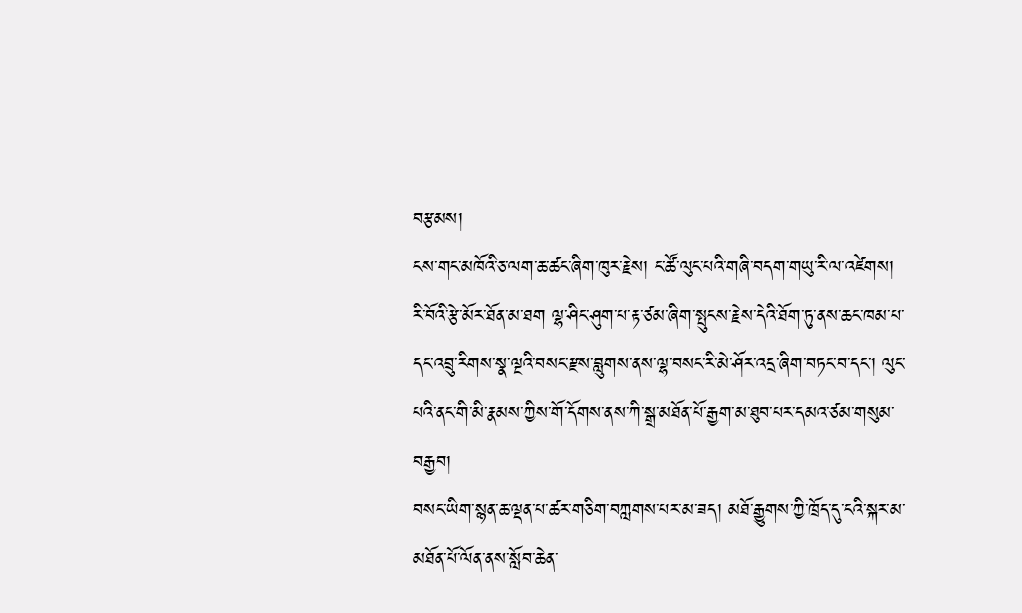བརྩམས།
ངས་གང་མཁོའི་ཅ་ལག་ཆ་ཚང་ཞིག་ཁུར་རྗེས། ང་ཚོ་ལུང་པའི་གཞི་བདག་གཡུ་རི་ལ་འཛེགས།
རི་བོའི་རྩེ་མོར་ཐོན་མ་ཐག ལྷ་ཤིང་ཤུག་པ་རྟ་ཙམ་ཞིག་སྤུངས་རྗེས་དེའི་ཐོག་ཏུ་ནས་ཆང་ཁམ་པ་དང་འབྲུ་རིགས་སྣ་ལྔའི་བསང་རྫས་བླུགས་ནས་ལྷ་བསང་རི་མེ་ཤོར་འདྲ་ཞིག་བཏང་བ་དང་། ལུང་པའི་ནང་གི་མི་རྣམས་ཀྱིས་གོ་དོགས་ནས་ཀི་སྒྲ་མཐོན་པོ་རྒྱག་མ་ཐུབ་པར་དམའ་ཙམ་གསུམ་བརྒྱབ།
བསང་ཡིག་སྙན་ཆ་ལྡན་པ་ཚར་གཅིག་བཀླགས་པར་མ་ཟད། མཐོ་རྒྱུགས་ཀྱི་ཁྲོད་དུ་ངའི་སྐར་མ་མཐོན་པོ་ལོན་ནས་སློབ་ཆེན་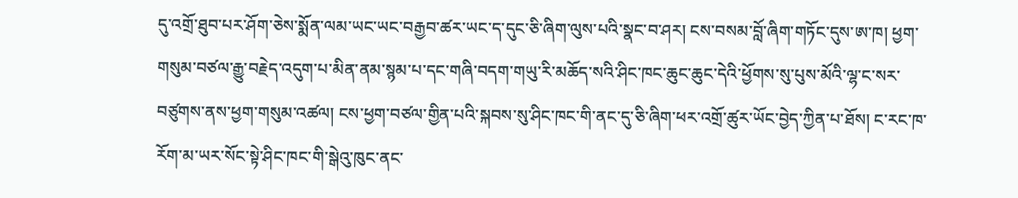དུ་འགྲོ་ཐུབ་པར་ཤོག་ཅེས་སྨོན་ལམ་ཡང་ཡང་བརྒྱབ་ཚར་ཡང་ད་དུང་ཅི་ཞིག་ལུས་པའི་སྣང་བ་ཤར། ངས་བསམ་བློ་ཞིག་གཏོང་དུས་ཨ་ཁ། ཕྱག་གསུམ་བཙལ་རྒྱུ་བརྗེད་འདུག་པ་མིན་ནམ་སྙམ་པ་དང་གཞི་བདག་གཡུ་རི་མཆོད་སའི་ཤིང་ཁང་ཆུང་ཆུང་དེའི་ཕྱོགས་སུ་པུས་མོའི་ལྷ་ང་སར་བཙུགས་ནས་ཕྱག་གསུམ་འཚལ། ངས་ཕྱག་བཙལ་གྱིན་པའི་སྐབས་སུ་ཤིང་ཁང་གི་ནང་དུ་ཅི་ཞིག་ཕར་འགྲོ་ཚུར་ཡོང་བྱེད་ཀྱིན་པ་ཐོས། ང་རང་ཁ་རོག་མ་ཡར་སོང་སྟེ་ཤིང་ཁང་གི་སྒེའུ་ཁུང་ནང་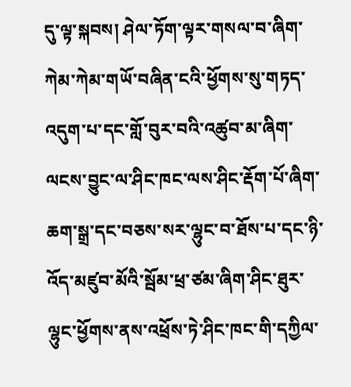དུ་ལྟ་སྐབས། ཤེལ་ཏོག་ལྟར་གསལ་བ་ཞིག་ཀེམ་ཀེམ་གཡོ་བཞིན་ངའི་ཕྱོགས་སུ་གཏད་འདུག་པ་དང་གློ་བུར་བའི་འཚུབ་མ་ཞིག་ལངས་བྱུང་ལ་ཤིང་ཁང་ལས་ཤིང་རྡོག་པོ་ཞིག་ཆག་སྒྲ་དང་བཅས་སར་ལྷུང་བ་ཐོས་པ་དང་ཉི་འོད་མཛུབ་མོའི་སྦོམ་ཕྲ་ཙམ་ཞིག་ཤིང་ཐུར་ལྷུང་ཕྱོགས་ནས་འཕྲོས་ཏེ་ཤིང་ཁང་གི་དཀྱིལ་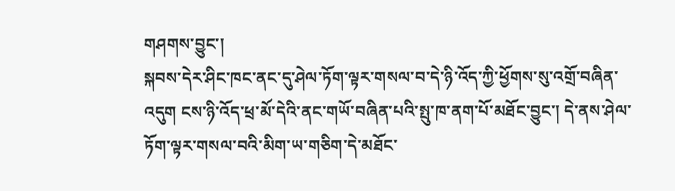གཤགས་བྱུང་།
སྐབས་དེར་ཤིང་ཁང་ནང་དུ་ཤེལ་ཏོག་ལྟར་གསལ་བ་དེ་ཉི་འོད་ཀྱི་ཕྱོགས་སུ་འགྲོ་བཞིན་འདུག ངས་ཉི་འོད་ཕྲ་མོ་དེའི་ནང་གཡོ་བཞིན་པའི་སྤུ་ཁ་ནག་པོ་མཐོང་བྱུང་། དེ་ནས་ཤེལ་ཏོག་ལྟར་གསལ་བའི་མིག་ཡ་གཅིག་དེ་མཐོང་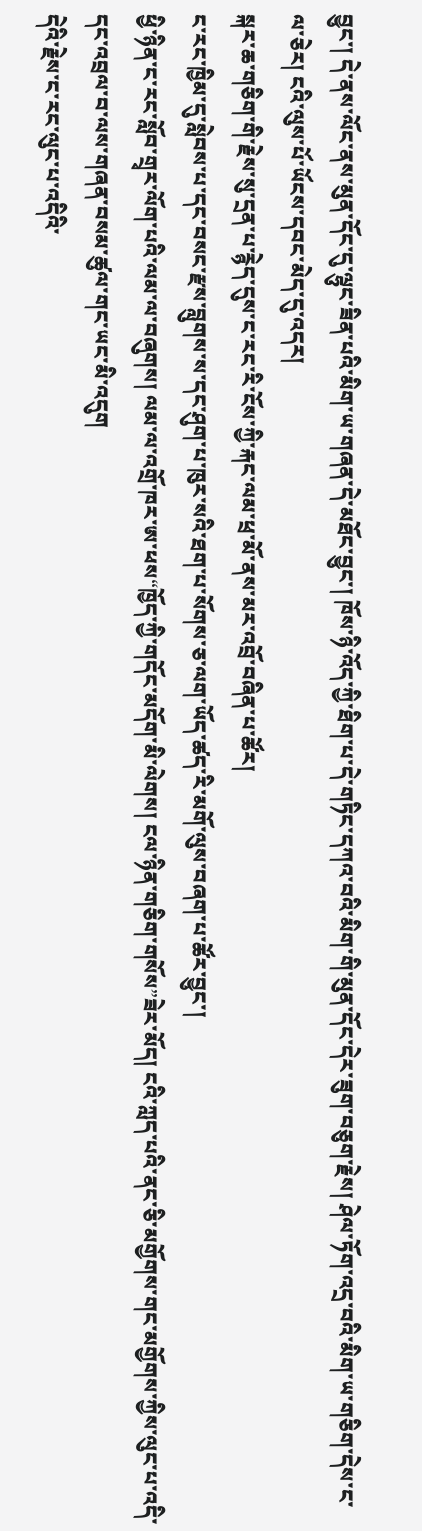བྱུང་། དེ་ནས་ལོང་ནས་མུན་དོང་དུ་ལྷུང་ཟིན་པའི་མིག་ཡ་གཞན་དེ་མཐོང་བྱུང་། ཁོས་ཉི་འོད་ཀྱི་ཐིག་པ་དེ་གཏིང་དཀའ་བའི་མིག་གི་མུན་དོང་དེར་ཟུག་བཅུག་རྗེས། ཤེལ་ཏོག་འདྲ་བའི་མིག་ཡ་གཅིག་དེས་ང་ལ་ཅེར། ངའི་ལུས་པོ་ཡོངས་དབང་མེད་དུ་འདར།
སྐར་ཆ་གཅིག་གི་རྗེས་སུ་དྲན་པ་རྙེད་དུས་ང་རང་རི་ངོས་ཀྱི་རྐང་ལམ་ཕྲ་མོ་ནས་མར་འབྲོ་བཞིན་པ་ཚོར།
ང་རང་ཁྱིམ་དུ་སླེབས་པ་དང་བསང་རྫས་བླུགས་ས་དང་ཤུག་པ་ཁུར་སའི་ཐག་པ་སོགས་ཅ་ལག་ཡོད་ཚད་རི་མགོ་ལུས་བཞག་པ་ཚོར་བྱུང་།
ཕྱི་ཉིན་ང་རང་སློབ་གྲྭར་ལོག་པའི་ལམ་ལ་བཞུགས། ལམ་ལ་འགྲོ་ཁར་ཨ་ཕས“ཁྱོད་ཀྱི་གདོང་མདོག་མི་ལེགས། ངལ་ཉིན་གཅིག་གསོས”ཟེར་མོད། ངའི་ཀླད་པའི་ནང་ཅི་མགྱོགས་གང་མགྱོགས་ཀྱིས་ལུང་པ་འདི་དང་འབྲལ་བ་ལས་གཞན་བསམ་ཚུལ་གང་ཡང་མི་འདུག
དེའི་རྗེས་ང་རང་ལུང་པ་འདིའི་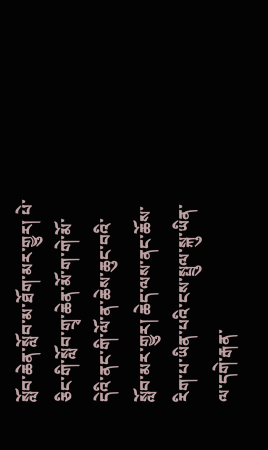སློབ་ཆེན་སློབ་མ་ཐོག་མར་གྱུར། པེ་ཅིང་གི་སློབ་གྲྭ་ཆེན་མོ་ག་གེ་མོ་དེའི་ནང་གི་ལོ་ན་ཆེས་ཆུང་བའི་སློབ་མར་གྱུར། ཆེད་ལས་ནང་ཆོས་རིག་པ་ཡིན་པའི་ངས་སྤྲུལ་སྐུ་ཡིན་ལ་དགེ་རྒན་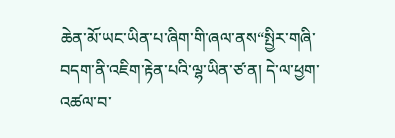ཆེན་མོ་ཡང་ཡིན་པ་ཞིག་གི་ཞལ་ནས“སྤྱིར་གཞི་བདག་ནི་འཇིག་རྟེན་པའི་ལྷ་ཡིན་ཙ་ན། དེ་ལ་ཕྱག་འཚལ་བ་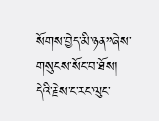སོགས་བྱེད་མི་ཉན”ཞེས་གསུངས་སོང་བ་ཐོས།
དེའི་རྗེས་ང་རང་ལུང་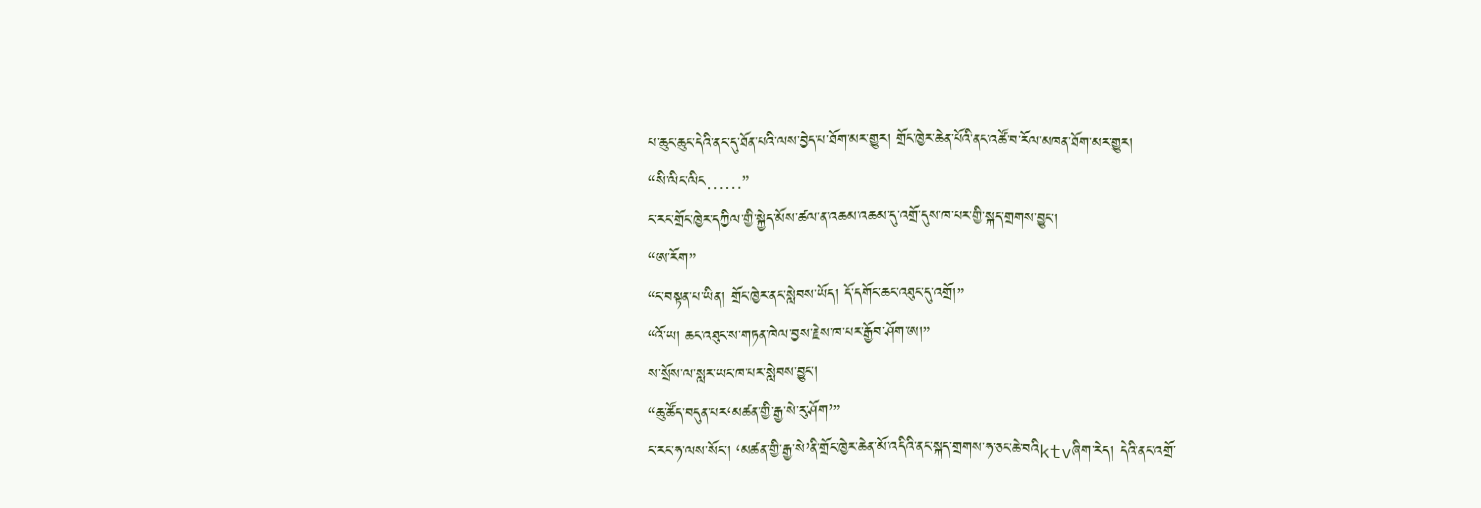པ་ཆུང་ཆུང་དེའི་ནང་དུ་ཐོན་པའི་ལས་བྱེད་པ་ཐོག་མར་གྱུར། གྲོང་ཁྱེར་ཆེན་པོའི་ནང་འཚོ་བ་རོལ་མཁན་ཐོག་མར་གྱུར།
“སི་ལིང་ལིང……”
ང་རང་གྲོང་ཁྱེར་དཀྱིལ་གྱི་སྐྱེད་མོས་ཚལ་ན་འཆམ་འཆམ་དུ་འགྲོ་དུས་ཁ་པར་གྱི་སྐད་གྲགས་བྱུང་།
“ཨ་རོག”
“ང་བསྟན་པ་ཡིན། གྲོང་ཁྱེར་ནང་སླེབས་ཡོད། དོ་དགོང་ཆང་འཐུང་དུ་འགྲོ།”
“འོ་ཡ། ཆང་འཐུང་ས་གཏན་ཁེལ་བྱས་རྗེས་ཁ་པར་རྒྱོབ་ཤོག་ཨ།”
ས་སྲོས་ལ་སླར་ཡང་ཁ་པར་སླེབས་བྱུང་།
“ཆུ་ཚོད་བདུན་པར‘མཚན་གྱི་རྒྱ་སེ་རུ་ཤོག’”
ང་རང་ཧ་ལས་སོང་། ‘མཚན་གྱི་རྒྱ་སེ’ནི་གྲོང་ཁྱེར་ཆེན་མོ་འདིའི་ནང་སྐད་གྲགས་ཧ་ཅང་ཆེ་བའིktvཞིག་རེད། དེའི་ནང་འགྲོ་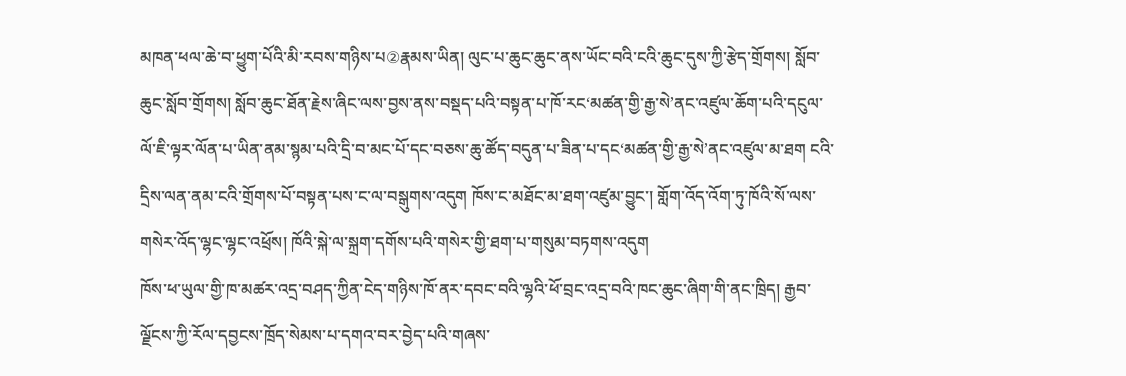མཁན་ཕལ་ཆེ་བ་ཕྱུག་པོའི་མི་རབས་གཉིས་པ②རྣམས་ཡིན། ལུང་པ་ཆུང་ཆུང་ནས་ཡོང་བའི་ངའི་ཆུང་དུས་ཀྱི་རྩེད་གྲོགས། སློབ་ཆུང་སློབ་གྲོགས། སློབ་ཆུང་ཐོན་རྗེས་ཞིང་ལས་བྱས་ནས་བསྡད་པའི་བསྟན་པ་ཁོ་རང‘མཚན་གྱི་རྒྱ་སེ’ནང་འཛུལ་ཆོག་པའི་དངུལ་ལོ་ཇི་ལྟར་ལོན་པ་ཡིན་ནམ་སྙམ་པའི་དྲི་བ་མང་པོ་དང་བཅས་ཆུ་ཚོད་བདུན་པ་ཟིན་པ་དང‘མཚན་གྱི་རྒྱ་སེ’ནང་འཛུལ་མ་ཐག ངའི་དྲིས་ལན་ནམ་ངའི་གྲོགས་པོ་བསྟན་པས་ང་ལ་བསྒུགས་འདུག ཁོས་ང་མཐོང་མ་ཐག་འཛུམ་བྱུང་། གློག་འོད་འོག་ཏུ་ཁོའི་སོ་ལས་གསེར་འོད་ལྷང་ལྷང་འཕྲོས། ཁོའི་སྐེ་ལ་སྐྲག་དགོས་པའི་གསེར་གྱི་ཐག་པ་གསུམ་བཏགས་འདུག
ཁོས་ཕ་ཡུལ་གྱི་ཁ་མཚར་འདྲ་བཤད་ཀྱིན་ངེད་གཉིས་ཁོ་ནར་དབང་བའི་ལྷའི་ཕོ་བྲང་འདྲ་བའི་ཁང་ཆུང་ཞིག་གི་ནང་ཁྲིད། རྒྱབ་ལྗོངས་ཀྱི་རོལ་དབྱངས་ཁྲོད་སེམས་པ་དགའ་བར་བྱེད་པའི་གཞས་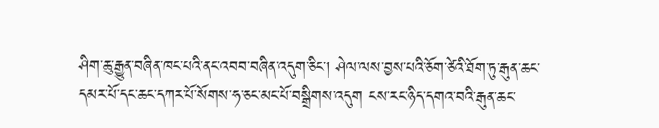ཤིག་ཆུ་རྒྱུན་བཞིན་ཁང་པའི་ནང་འབབ་བཞིན་འདུག་ཅིང་། ཤེལ་ལས་བྱས་པའི་ཅོག་ཙེའི་ཐོག་ཏུ་རྒུན་ཆང་དམར་པོ་དང་ཆང་དཀར་པོ་སོགས་ཧ་ཅང་མང་པོ་བསྒྲིགས་འདུག ངས་རང་ཉིད་དགའ་བའི་རྒུན་ཆང་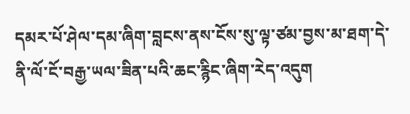དམར་པོ་ཤེལ་དམ་ཞིག་བླངས་ནས་ངོས་སུ་ལྟ་ཙམ་བྱས་མ་ཐག་དེ་ནི་ལོ་ངོ་བརྒྱ་ཡལ་ཟིན་པའི་ཆང་རྙིང་ཞིག་རེད་འདུག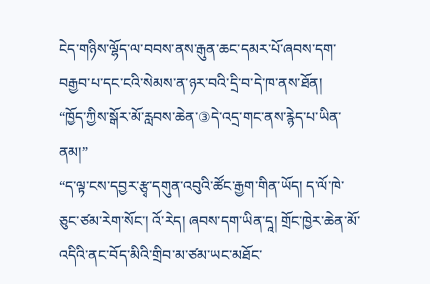ངེད་གཉིས་ལྷོད་ལ་བབས་ནས་རྒུན་ཆང་དམར་པོ་ཞབས་དག་བརྒྱབ་པ་དང་ངའི་སེམས་ན་ཉར་བའི་དྲི་བ་དེ་ཁ་ནས་ཐོན།
“ཁྱོད་ཀྱིས་སྒོར་མོ་རླབས་ཆེན་③དེ་འདྲ་གང་ནས་རྙེད་པ་ཡིན་ནམ།”
“ད་ལྟ་ངས་དབྱར་རྩྭ་དགུན་འབུའི་ཚོང་རྒྱག་གིན་ཡོད། ད་ལོ་ཁེ་ཅུང་ཙམ་རེག་སོང་། འོ་རེད། ཞབས་དག་ཡིན་དཱ། གྲོང་ཁྱེར་ཆེན་མོ་འདིའི་ནང་བོད་མིའི་གྲིབ་མ་ཙམ་ཡང་མཐོང་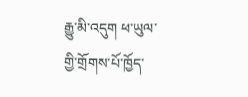རྒྱུ་མི་འདུག ཕ་ཡུལ་གྱི་གྲོགས་པོ་ཁྱོད་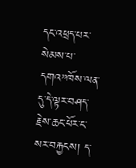དང་འཕྲད་པར་སེམས་པ་དགའ”ཁོས་ལན་དུ་དེ་ལྟར་བཤད་རྗེས་ཆང་ཕོར་ང་སར་བརྐྱངས། ད་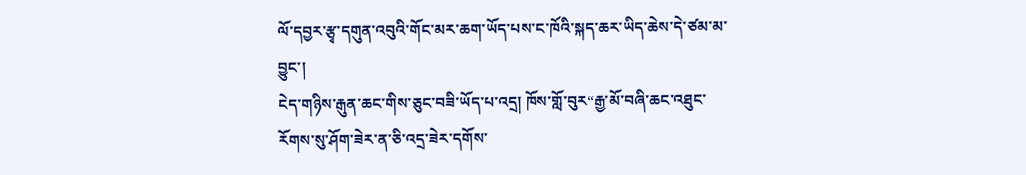ལོ་དབྱར་རྩྭ་དགུན་འབུའི་གོང་མར་ཆག་ཡོད་པས་ང་ཁོའི་སྐད་ཆར་ཡིད་ཆེས་དེ་ཙམ་མ་བྱུང་།
ངེད་གཉིས་རྒུན་ཆང་གིས་ཅུང་བཟི་ཡོད་པ་འདྲ། ཁོས་གློ་བུར“རྒྱ་མོ་བཞི་ཆང་འཐུང་རོགས་སུ་ཤོག་ཟེར་ན་ཅི་འདྲ་ཟེར་དགོས་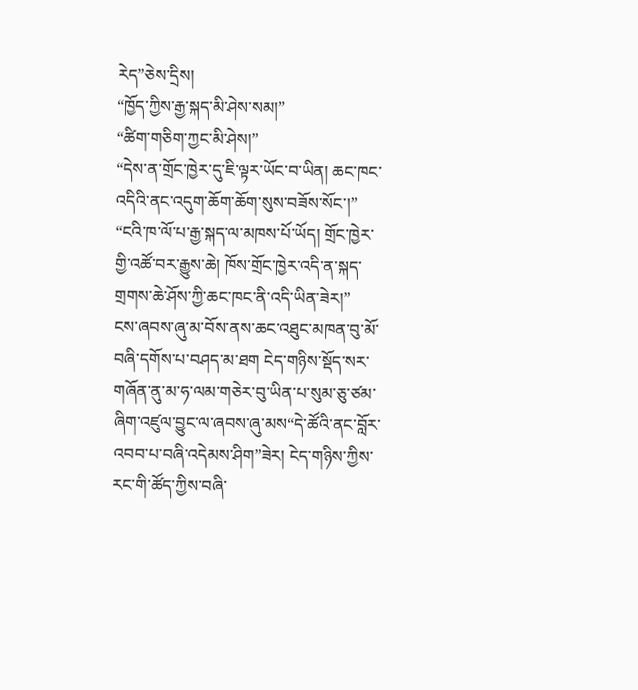རེད”ཅེས་དྲིས།
“ཁྱོད་ཀྱིས་རྒྱ་སྐད་མི་ཤེས་སམ།”
“ཚིག་གཅིག་ཀྱང་མི་ཤེས།”
“དེས་ན་གྲོང་ཁྱེར་དུ་ཇི་ལྟར་ཡོང་བ་ཡིན། ཆང་ཁང་འདིའི་ནང་འདུག་ཆོག་ཆོག་སུས་བཟོས་སོང་།”
“ངའི་ཁ་ལོ་པ་རྒྱ་སྐད་ལ་མཁས་པོ་ཡོད། གྲོང་ཁྱེར་གྱི་འཚོ་བར་རྒྱུས་ཆེ། ཁོས་གྲོང་ཁྱེར་འདི་ན་སྐད་གྲགས་ཆེ་ཤོས་ཀྱི་ཆང་ཁང་ནི་འདི་ཡིན་ཟེར།”
ངས་ཞབས་ཞུ་མ་བོས་ནས་ཆང་འཐུང་མཁན་བུ་མོ་བཞི་དགོས་པ་བཤད་མ་ཐག ངེད་གཉིས་སྡོད་སར་གཞོན་ནུ་མ་ཧ་ལམ་གཅེར་བུ་ཡིན་པ་སུམ་ཅུ་ཙམ་ཞིག་འཛུལ་བྱུང་ལ་ཞབས་ཞུ་མས“དེ་ཚོའི་ནང་བློར་འབབ་པ་བཞི་འདེམས་ཤིག”ཟེར། ངེད་གཉིས་ཀྱིས་རང་གི་ཚོད་ཀྱིས་བཞི་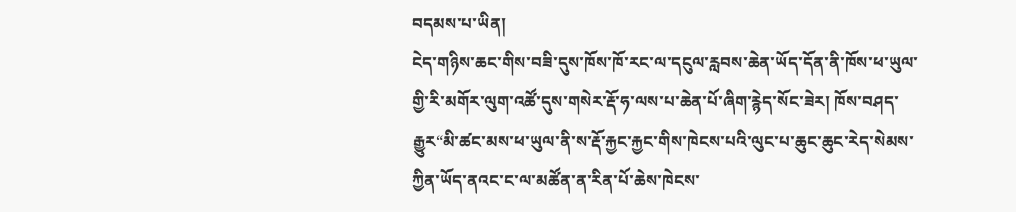བདམས་པ་ཡིན།
ངེད་གཉིས་ཆང་གིས་བཟི་དུས་ཁོས་ཁོ་རང་ལ་དངུལ་རླབས་ཆེན་ཡོད་དོན་ནི་ཁོས་ཕ་ཡུལ་གྱི་རི་མགོར་ལུག་འཚོ་དུས་གསེར་རྡོ་ཧ་ལས་པ་ཆེན་པོ་ཞིག་རྙེད་སོང་ཟེར། ཁོས་བཤད་རྒྱུར“མི་ཚང་མས་ཕ་ཡུལ་ནི་ས་རྡོ་རྐྱང་རྐྱང་གིས་ཁེངས་པའི་ལུང་པ་ཆུང་ཆུང་རེད་སེམས་ཀྱིན་ཡོད་ནའང་ང་ལ་མཚོན་ན་རིན་པོ་ཆེས་ཁེངས་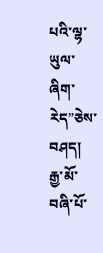པའི་ལྷ་ཡུལ་ཞིག་རེད”ཅེས་བཤད། རྒྱ་མོ་བཞི་པོ་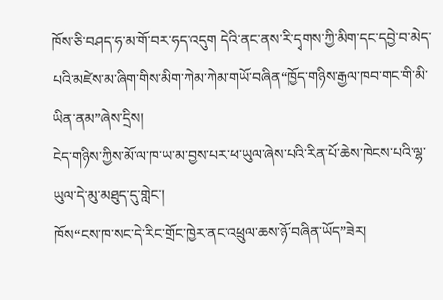ཁོས་ཅི་བཤད་ཧ་མ་གོ་བར་ཧད་འདུག དེའི་ནང་ནས་རི་དྭགས་ཀྱི་མིག་དང་དབྱེ་བ་མེད་པའི་མཛེས་མ་ཞིག་གིས་མིག་ཀེམ་ཀེམ་གཡོ་བཞིན“ཁྱོད་གཉིས་རྒྱལ་ཁབ་གང་གི་མི་ཡིན་ནམ”ཞེས་དྲིས།
ངེད་གཉིས་ཀྱིས་མོ་ལ་ཁ་ཡ་མ་བྱས་པར་ཕ་ཡུལ་ཞེས་པའི་རིན་པོ་ཆེས་ཁེངས་པའི་ལྷ་ཡུལ་དེ་མུ་མཐུད་དུ་གླེང་།
ཁོས“ངས་ཁ་སང་དེ་རིང་གྲོང་ཁྱེར་ནང་འཕྲུལ་ཆས་ཉོ་བཞིན་ཡོད”ཟེར།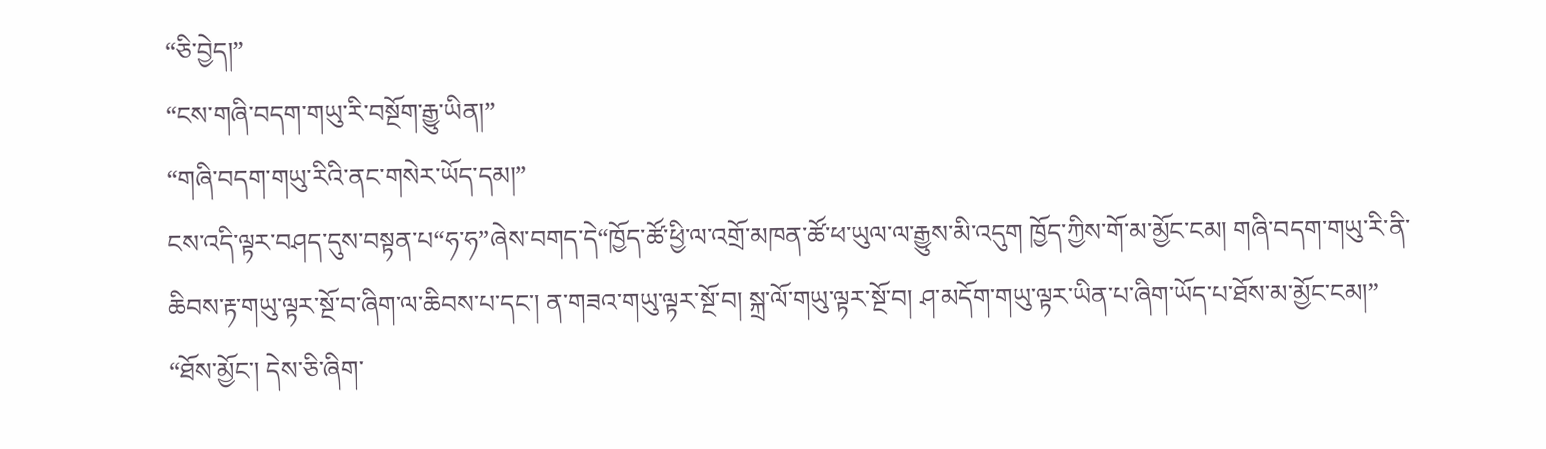“ཅི་བྱེད།”
“ངས་གཞི་བདག་གཡུ་རི་བསྔོག་རྒྱུ་ཡིན།”
“གཞི་བདག་གཡུ་རིའི་ནང་གསེར་ཡོད་དམ།”
ངས་འདི་ལྟར་བཤད་དུས་བསྟན་པ“ཧ་ཧ”ཞེས་བགད་དེ“ཁྱོད་ཚོ་ཕྱི་ལ་འགྲོ་མཁན་ཚོ་ཕ་ཡུལ་ལ་རྒྱུས་མི་འདུག ཁྱོད་ཀྱིས་གོ་མ་མྱོང་ངམ། གཞི་བདག་གཡུ་རི་ནི་ཆིབས་རྟ་གཡུ་ལྟར་སྔོ་བ་ཞིག་ལ་ཆིབས་པ་དང་། ན་གཟའ་གཡུ་ལྟར་སྔོ་བ། སྐྲ་ལོ་གཡུ་ལྟར་སྔོ་བ། ཤ་མདོག་གཡུ་ལྟར་ཡིན་པ་ཞིག་ཡོད་པ་ཐོས་མ་མྱོང་ངམ།”
“ཐོས་མྱོང་། དེས་ཅི་ཞིག་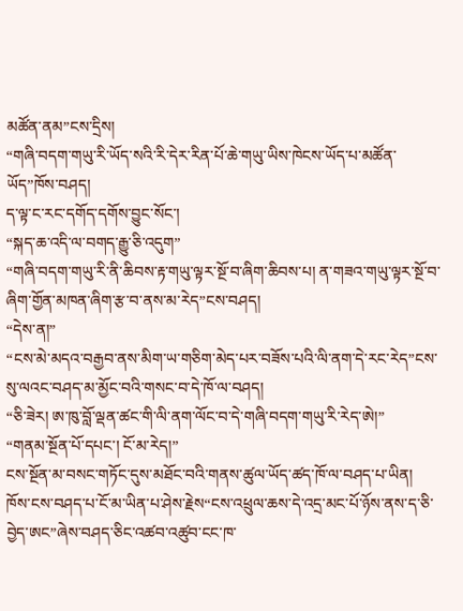མཚོན་ནམ”ངས་དྲིས།
“གཞི་བདག་གཡུ་རི་ཡོད་སའི་རི་དེར་རིན་པོ་ཆེ་གཡུ་ཡིས་ཁེངས་ཡོད་པ་མཚོན་ཡོད”ཁོས་བཤད།
ད་ལྟ་ང་རང་དགོད་དགོས་བྱུང་སོང་།
“སྐད་ཆ་འདི་ལ་བགད་རྒྱུ་ཅི་འདུག”
“གཞི་བདག་གཡུ་རི་ནི་ཆིབས་རྟ་གཡུ་ལྟར་སྔོ་བ་ཞིག་ཆིབས་པ། ན་གཟའ་གཡུ་ལྟར་སྔོ་བ་ཞིག་གྱོན་མཁན་ཞིག་རྩ་བ་ནས་མ་རེད”ངས་བཤད།
“དེས་ན།”
“ངས་མེ་མདའ་བརྒྱབ་ནས་མིག་ཡ་གཅིག་མེད་པར་བཟོས་པའི་ལི་ནག་དེ་རང་རེད”ངས་སུ་ལའང་བཤད་མ་མྱོང་བའི་གསང་བ་དེ་ཁོ་ལ་བཤད།
“ཅི་ཟེར། ཨ་ཁུ་བློ་ལྡན་ཚང་གི་ལི་ནག་ལོང་བ་དེ་གཞི་བདག་གཡུ་རི་རེད་ཨེ།”
“གནམ་སྔོན་པོ་དཔང་། ངོ་མ་རེད།”
ངས་སྔོན་མ་བསང་གཏོང་དུས་མཐོང་བའི་གནས་ཚུལ་ཡོད་ཚད་ཁོ་ལ་བཤད་པ་ཡིན།
ཁོས་ངས་བཤད་པ་ངོ་མ་ཡིན་པ་ཤེས་རྗེས“ངས་འཕྲུལ་ཆས་དེ་འདྲ་མང་པོ་ཉོས་ནས་ད་ཅི་བྱེད་ཨང”ཞེས་བཤད་ཅིང་འཚབ་འཚུབ་ངང་ཁ་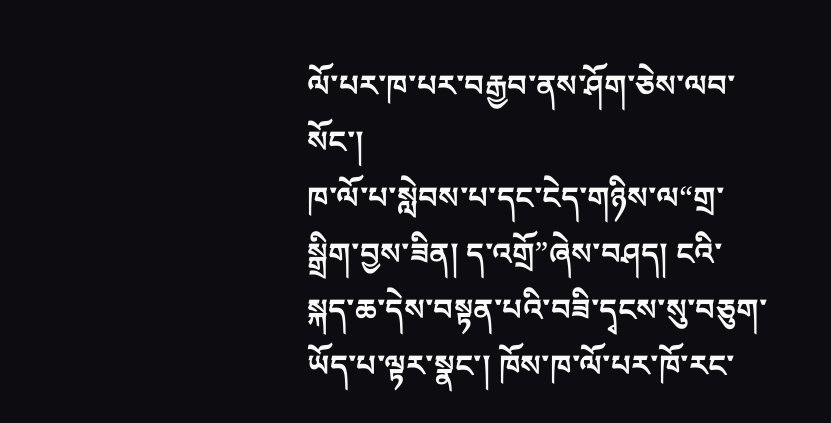ལོ་པར་ཁ་པར་བརྒྱབ་ནས་ཤོག་ཅེས་ལབ་སོང་།
ཁ་ལོ་པ་སླེབས་པ་དང་ངེད་གཉིས་ལ“གྲ་སྒྲིག་བྱས་ཟིན། ད་འགྲོ”ཞེས་བཤད། ངའི་སྐད་ཆ་དེས་བསྟན་པའི་བཟི་དྭངས་སུ་བཅུག་ཡོད་པ་ལྟར་སྣང་། ཁོས་ཁ་ལོ་པར་ཁོ་རང་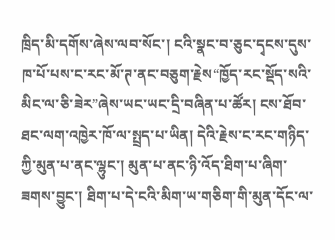ཁྲིད་མི་དགོས་ཞེས་ལབ་སོང་། ངའི་སྣང་བ་ཅུང་དྭངས་དུས་ཁ་པོ་པས་ང་རང་མོ་ཊ་ནང་བཅུག་རྗེས“ཁྱོད་རང་སྡོད་སའི་མིང་ལ་ཅི་ཟེར”ཞེས་ཡང་ཡང་དྲི་བཞིན་པ་ཚོར། ངས་ཐོབ་ཐང་ལག་འཁྱེར་ཁོ་ལ་སྤྲད་པ་ཡིན། དེའི་རྗེས་ང་རང་གཉིད་ཀྱི་མུན་པ་ནང་ལྷུང་། མུན་པ་ནང་ཉི་འོད་ཐིག་པ་ཞིག་ཟགས་བྱུང་། ཐིག་པ་དེ་ངའི་མིག་ཡ་གཅིག་གི་མུན་དོང་ལ་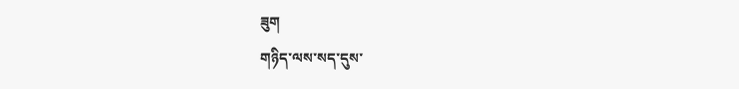ཟུག
གཉིད་ལས་སད་དུས་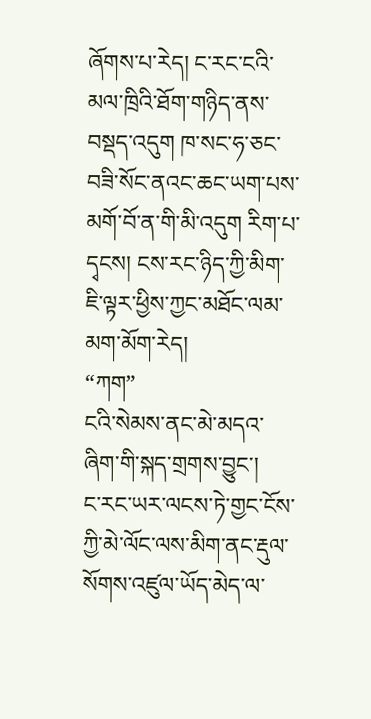ཞོགས་པ་རེད། ང་རང་ངའི་མལ་ཁྲིའི་ཐོག་གཉིད་ནས་བསྡད་འདུག ཁ་སང་ཧ་ཅང་བཟི་སོང་ནའང་ཆང་ཡག་པས་མགོ་བོ་ན་གི་མི་འདུག རིག་པ་དྭངས། ངས་རང་ཉིད་ཀྱི་མིག་ཇི་ལྟར་ཕྱིས་ཀྱང་མཐོང་ལམ་མག་མོག་རེད།
“ཀག”
ངའི་སེམས་ནང་མེ་མདའ་ཞིག་གི་སྐད་གྲགས་བྱུང་།
ང་རང་ཡར་ལངས་ཏེ་གྱང་ངོས་ཀྱི་མེ་ལོང་ལས་མིག་ནང་རྡུལ་སོགས་འཛུལ་ཡོད་མེད་ལ་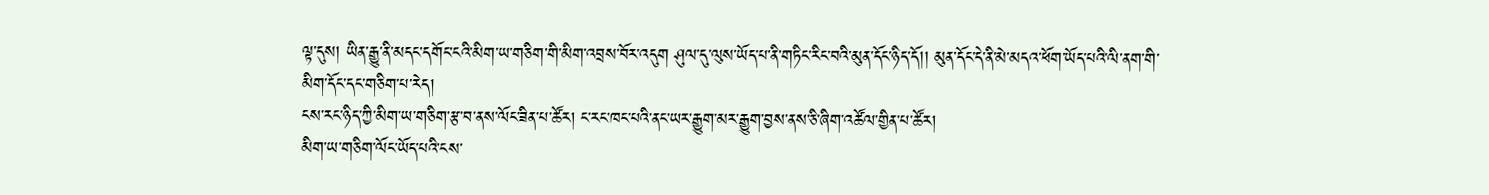ལྟ་དུས། ཡིན་རྒྱུ་ནི་མདང་དགོང་ངའི་མིག་ཡ་གཅིག་གི་མིག་འབྲས་བོར་འདུག ཤུལ་དུ་ལུས་ཡོད་པ་ནི་གཏིང་རིང་བའི་མུན་དོང་ཉིད་དོ།། མུན་དོང་དེ་ནི་མེ་མདའ་ཕོག་ཡོད་པའི་ལི་ནག་གི་མིག་དོང་དང་གཅིག་པ་རེད།
ངས་རང་ཉིད་ཀྱི་མིག་ཡ་གཅིག་རྩ་བ་ནས་ལོང་ཟིན་པ་ཚོར། ང་རང་ཁང་པའི་ནང་ཡར་རྒྱུག་མར་རྒྱུག་བྱས་ནས་ཅི་ཞིག་འཚོལ་གྱིན་པ་ཚོར།
མིག་ཡ་གཅིག་ལོང་ཡོད་པའི་ངས་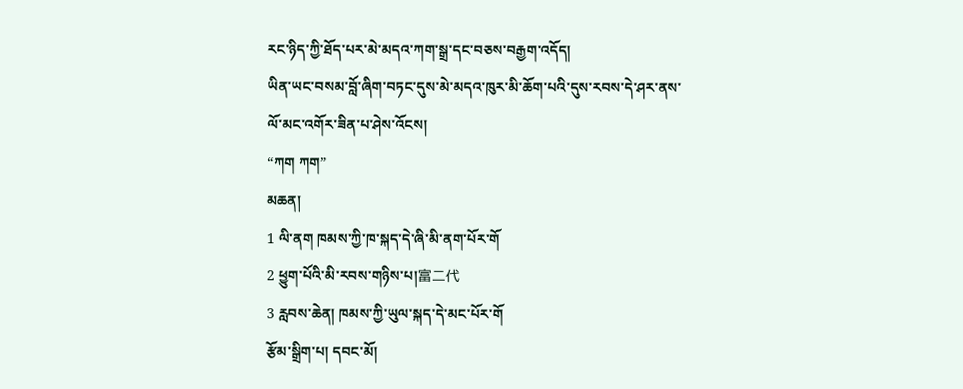རང་ཉིད་ཀྱི་ཐོད་པར་མེ་མདའ་ཀག་སྒྲ་དང་བཅས་བརྒྱག་འདོད།
ཡིན་ཡང་བསམ་བློ་ཞིག་བཏང་དུས་མེ་མདའ་ཁུར་མི་ཆོག་པའི་དུས་རབས་དེ་ཤར་ནས་ལོ་མང་འགོར་ཟིན་པ་ཤེས་འོངས།
“ཀག ཀག”
མཆན།
1 ལི་ནག ཁམས་ཀྱི་ཁ་སྐད་དེ་ཞི་མི་ནག་པོར་གོ
2 ཕྱུག་པོའི་མི་རབས་གཉིས་པ།富二代
3 རླབས་ཆེན། ཁམས་ཀྱི་ཡུལ་སྐད་དེ་མང་པོར་གོ
རྩོམ་སྒྲིག་པ། དབང་མོ།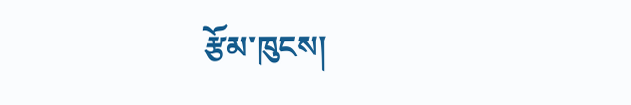རྩོམ་ཁུངས།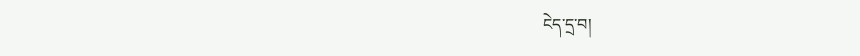ངེད་དྲ་བ།